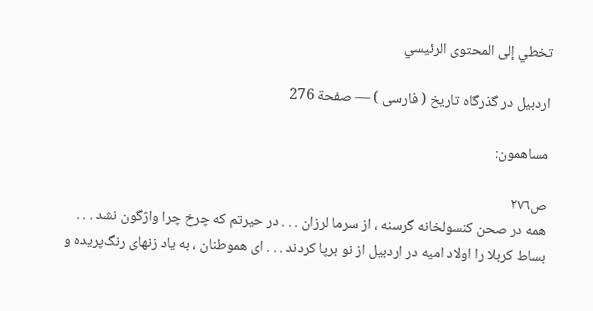تخطي إلى المحتوى الرئيسي

اردبيل در گذرگاه تاريخ ( فارسى ) — صفحة 276

مساهمون:

ص٢٧٦
همه در صحن كنسولخانه گرسنه ، از سرما لرزان . . . در حيرتم كه چرخ چرا واژگون نشد . . . بساط كربلا را اولاد اميه در اردبيل از نو برپا كردند . . . اى هموطنان ، به ياد زنهاى رنگ‌پريده و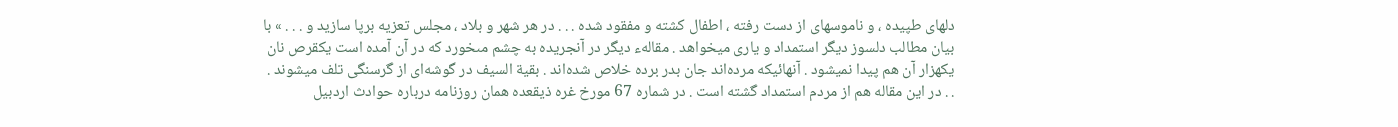دلهاى طپيده ، و ناموسهاى از دست رفته ، اطفال كشته و مفقود شده . . . در هر شهر و بلاد ، مجلس تعزيه برپا سازيد و . . . » با بيان مطالب دلسوز ديگر استمداد و يارى ميخواهد . مقالهء ديگر در آنجريده به چشم مىخورد كه در آن آمده است يكقرص نان يكهزار آن هم پيدا نميشود . آنهائيكه مرده‌اند جان بدر برده خلاص شده‌اند . بقية السيف در گوشه‌اى از گرسنگى تلف ميشوند . . . در اين مقاله هم از مردم استمداد گشته است . در شماره 67 مورخ غره ذيقعده همان روزنامه درباره حوادث اردبيل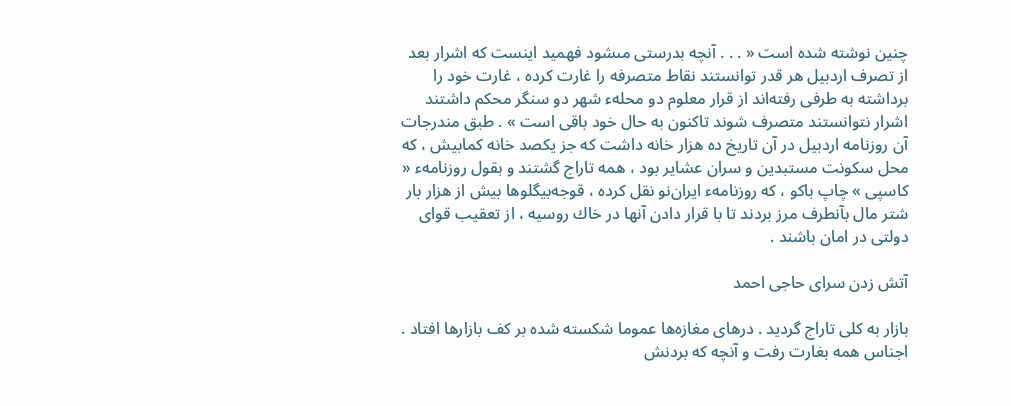چنين نوشته شده است « . . . آنچه بدرستى مىشود فهميد اينست كه اشرار بعد از تصرف اردبيل هر قدر توانستند نقاط متصرفه را غارت كرده ، غارت خود را برداشته به طرفى رفته‌اند از قرار معلوم دو محلهء شهر دو سنگر محكم داشتند اشرار نتوانستند متصرف شوند تاكنون به حال خود باقى است » . طبق مندرجات آن روزنامه اردبيل در آن تاريخ ده هزار خانه داشت كه جز يكصد خانه كمابيش ، كه محل سكونت مستبدين و سران عشاير بود ، همه تاراج گشتند و بقول روزنامهء « كاسپى » چاپ باكو ، كه روزنامهء ايران‌نو نقل كرده ، قوجه‌بيگلوها بيش از هزار بار شتر مال بآنطرف مرز بردند تا با قرار دادن آنها در خاك روسيه ، از تعقيب قواى دولتى در امان باشند .

آتش زدن سراى حاجى احمد

بازار به كلى تاراج گرديد . درهاى مغازه‌ها عموما شكسته شده بر كف بازارها افتاد . اجناس همه بغارت رفت و آنچه كه بردنش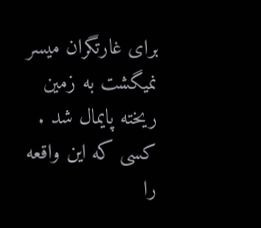براى غارتگران ميسر نميگشت به زمين ريخته پايمال شد . كسى كه اين واقعه را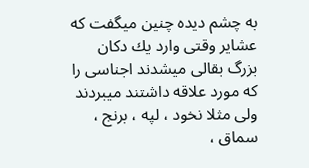به چشم ديده چنين ميگفت كه عشاير وقتى وارد يك دكان بزرگ بقالى ميشدند اجناسى را كه مورد علاقه داشتند ميبردند ولى مثلا نخود ، لپه ، برنج ، سماق ،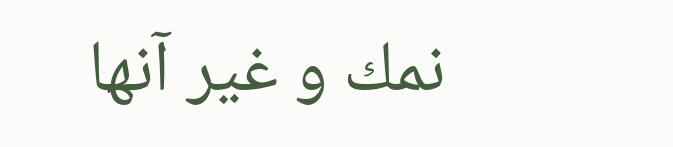نمك و غير آنها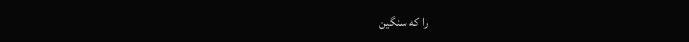را كه سنگين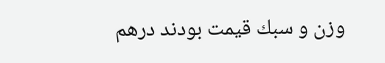وزن و سبك قيمت بودند درهم